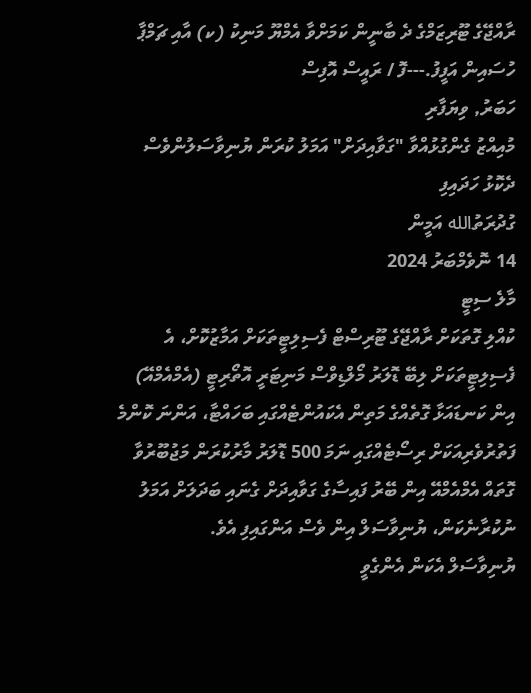ރާއްޖޭގެ ޓޫރިޒަމްގެ ދެ ބާނީން ކަމަށްވާ އެމްޔޫ މަނިކު (ކ) އާއި ޗަމްޕާ ހުސައިން އަފީފު.---ފޮ / ރައީސް އޮފިސް
ހަބަރު, ވިޔަފާރި
މުއިއްޒު ގެންގުޅުއްވާ "ގަވާއިދަށް" އަމަލު ކުރަން ޔުނިވާސަލުންވެސް ދެކޮޅު ހަދައިފި
ގުދުރަތުالله އަމީން
14 ނޮވެމްބަރު 2024
މާލެ ސިޓީ
ކުއްލި ގޮތަކަށް ރާއްޖޭގެ ޓޫރިސްޓް ފެސިލިޓީތަކަށް އަމާޒުކޮށް، އެ ފެސިލިޓީތަކަށް ލިބޭ ޑޮލަރު މޯލްޑިވްސް މަނިޓަރީ އޮތޯރިޓީ (އެމްއެމްއޭ) އިން ކަނޑައަޅާ ގޮތެއްގެ މަތިން އެކައުންޓެއްގައި ބަހައްޓާ، އަންނަ ކޮންމެ ފަތުރުވެރިއަކަށް ރިސޯޓެއްގައި ނަމަ 500 ޑޮލަރު މާރުކުރަން މަޖުބޫރުވާ ގޮތައް އެމްއެމްއޭ އިން ބޭރު ފައިސާގެ ގަވާއިދަށް ގެނައި ބަދަލަށް އަމަލު ނުކުރާނެކަން، ޔުނިވާސަލް އިން ވެސް އަންގައިފި އެވެ.
ޔުނިވާސަލް އެކަން އެންގެވީ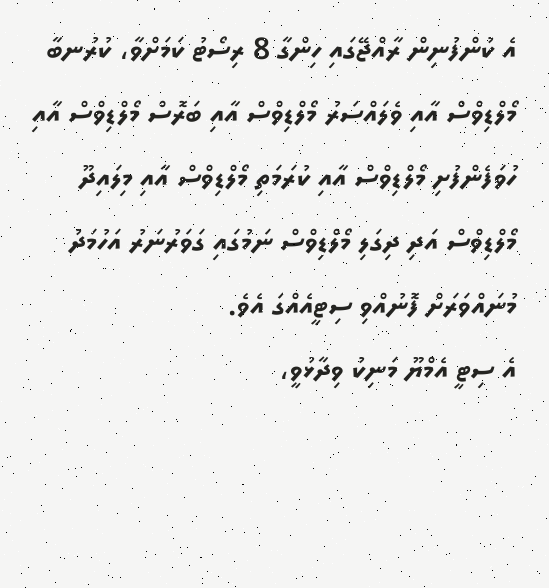އެ ކުންފުނިން ރާއްޖޭގައި ހިންގާ 8 ރިސޯޓު ކަމަށްވާ، ކުރުނބާ މޯލްޑިވްސް އާއި ވެލައްސަރު މޯލްޑިވްސް އާއި ބަރޮސް މޯލްޑިވްސް އާއި ހުވަފެންފުށި މޯލްޑިވްސް އާއި ކުރަމަތި މޯލްޑިވްސް އާއި މިލައިދޫ މޯލްޑިވްސް އަދި ދިގަލި މޯލްޑިވްސް ނަމުގައި ގަވަރުނަރު އަހުމަދު މުނައްވަރަށް ފޮނުއްވި ސިޓީއެއްގަ އެވެ.
އެ ސިޓީ އެމްޔޫ މަނިކު ވިދާޅުވީ،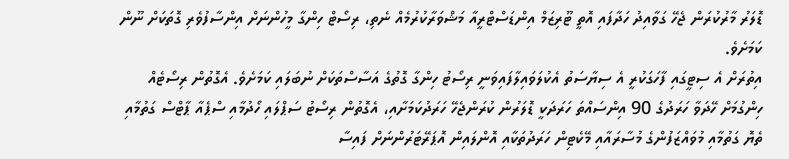ޑޮލަރު މާރުކުރަން ޖެހޭ ގަވާއިދު ހަދާފައި އޮތީ ޓޫރިޒަމް އިންޑަސްޓްރީއާ މަޝްވަރާކުރުމެއް ނެތި، ރިސޯޓް ހިންގާ މީހުންނަށް އިންސާފުވެރި ގޮތަކަށް ނޫން ކަމަށެވެ.
އިތުރަށް އެ ސިޓީގައި ފާހަގަކުރީ އެ ސިޔާސަތު އެކުލަވައިލާފައިވަނީ ރިސޯޓު ހިންގާ ގޮތުގެ އަސާސްތަކަށް ނުބަލައި ކަމަށެވެ. އެގޮތުން ރިސޯޓެއް ހިންގުމަށް ހޭދަވާ ހަރަދުގެ 90 އިންސައްތަ ހަރަދަކީ ޑޮލަރުން ކުރަންޖެހޭ ހަރަދުކަމަށާއި، އެގޮތުން ރިސޯޓު ސަޕްލައި ހޯދުމާއި ސްޕެއާ ޕާޓްސް ގަތުމާއި ތެޔޮ ގަތުމާއި މުވައްޒަފުންގެ މުސާރައާއި މޭކެޓިން ހަރަދުތަކާއި އޮންލައިން އޮޕަރޭޓަރުންނަށް ފައިސާ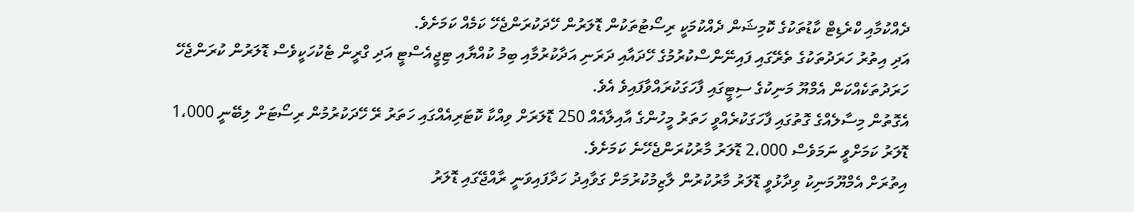ދެއްކުމާއި ކްރެޑިޓް ކާޑުތަކުގެ ކޮމިޝަން ދެއްކުމަކީ ރިސޯޓުތަކުން ޑޮލަރުން ހޭދަކުރަންޖެހޭ ކަމެއް ކަމަށެވެ.
އަދި އިތުރު ހަރަދުތަކުގެ ތެރޭގައި ފައިނޭންސްކުރުމުގެ ހޭދައާއި ދަރަނި އަދާކުރުމާއި ބިމު ކުއްޔާއި ޓިޖީއެސްޓީ އަދި ގްރީން ޓެކުހަކީވެސް ޑޮލަރުން ކުރަންޖެހޭ ހަރަދުތަކެއްކަން އެމްޔޫ މަނިކުގެ ސިޓީގައި ފާހަގަކުރައްވާފައިވެ އެވެ.
އެގޮތުން މިސާލެއްގެ ގޮތުގައި ފާހަގަކުރެއްވީ ހަތަރު މީހުންގެ އާއިލާއެއް 250 ޑޮލަރަށް ވިއްކާ ކޮޓަރިއެއްގައި ހަތަރު ރޭ ހޭދަކުރުމުން ރިސޯޓަށް ލިބޭނީ 1،000 ޑޮލަރު ކަމަށްވީ ނަމަވެސް 2،000 ޑޮލަރު މާރުކުރަންޖެހޭނެ ކަމަށެވެ.
އިތުރަށް އެމްޔޫމަނިކު ވިދާޅުވީ ޑޮލަރު މާރުކުރުން ލާޒިމުކުރުމަށް ގަވާއިދު ހަދާފައިވަނީ ރާއްޖޭގައި ޑޮލަރު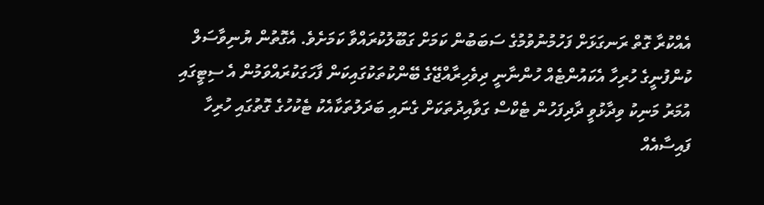އެއްކުރާ ގޮތް ރަނގަޅަށް ފަހުމުނުވުމުގެ ސަބަބުން ކަމަށް ގަބޫލުކުރައްވާ ކަމަށެވެ. އެގޮތުން ޔުނިވާސަލް ކުންފުނީގެ ހުރިހާ އެކައުންޓެއް ހުންނާނީ ދިވެހިރާއްޖޭގެ ބޭންކުތަކުގައިކަން ފާހަގަކުރައްވަމުން އެ ސިޓީގައި އުމަރު މަނިކު ވިދާޅުވީ ދާދިފަހުން ޓެކްސް ގަވާއިދުތަކަށް ގެނައި ބަދަލުތަކާއެކު ޓެކުހުގެ ގޮތުގައި ހުރިހާ ފައިސާއެއް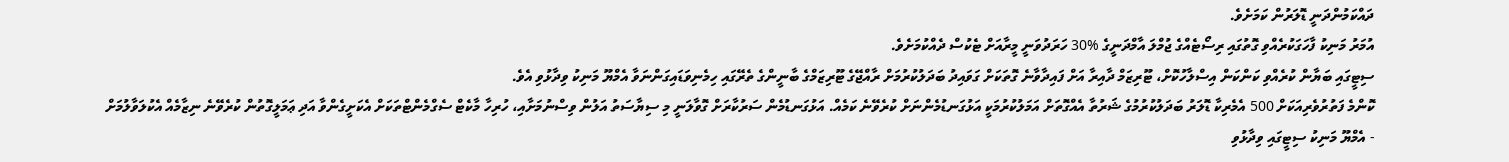ދައްކަމުންދަނީ ޑޮލަރުން ކަމަށެވެ.
އުމަރު މަނިކު ފާހަގަކުރެއްވި ގޮތުގައި ރިސޯޓެއްގެ ޖުމްލަ އާމްދަނީގެ %30 ހަރަދުވަނީ މީރާއަށް ޓެކުސް ދެއްކުމަށެވެ.
ސިޓީގައި ބަޔާން ކުރެއްވި ކަންކަން އިސްލާހުކޮށް، ޓޫރިޒަމް ދާއިރާ އަށް ފައިދާވާނެ ގޮތަކަށް ގަވައިދު ބަދަލުކުރުމަށް ރާއްޖޭގެ ޓޫރިޒަމްގެ ބާނީންގެ ތެރޭގައި ހިމެނިވަޑައިގަންނަވާ އެމްޔޫ މަނިކު ވިދާޅުވި އެވެ.
ކޮންމެ ފަތުރުވެރިއަކަށް 500 އެމެރިކާ ޑޮލަރު ބަދަލުކުރުމުގެ ޝަރުތާ އެއްގޮތަށް އަމަލުކުރުމަކީ އަޅުގަނޑުމެންނަށް ކުރެވޭނެ ކަމެއް. އަޅުގަނޑުމެން ސަރުކާރަށް ގޮވާލަނީ މި ސިޔާސަތު އަލުން ވިސްނުމަށާއި، ހުރިހާ މާކެޓް ސެގްމެންޓްތަކަށް އެކަށީގެންވާ އަދި ޢަމަލީގޮތުން ކުރެވޭނެ ނިޒާމެއް އެކުލަވާލުމަށް
- އެމްޔޫ މަނިކު ސިޓީގައި ވިދާޅުވި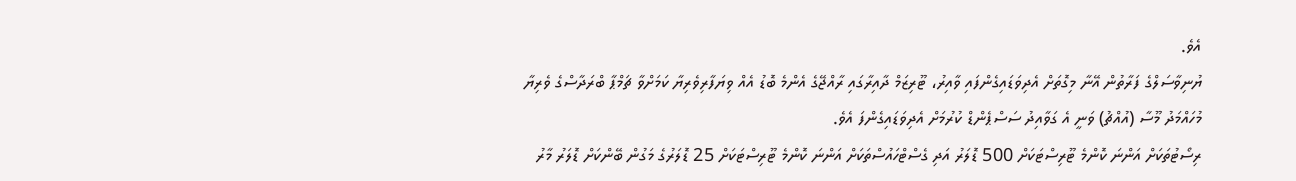އެވެ.
ޔުނިވާސަލްގެ ފަރާތުން އޭނާ މިގޮތަށް އެދިވަޑައިގެންފައި ވާއިރު، ޓޫރިޒަމް ދާއިރާގައި ރާއްޖޭގެ އެންމެ ބޮޑު އެއް ވިޔަފާރިވެރިޔާ ކަމަށްވާ ޗަމްޕާ ބްރަދާސްގެ ވެރިޔާ މުހައްމަދު މޫސާ (އުއްޗު) ވަނީ އެ ގަވާއިދު ސަސްޕެންޑް ކުރުމަށް އެދިވަޑައިގެންފަ އެވެ.
ރިސޯޓުތަކަށް އަންނަ ކޮންމެ ޓޫރިސްޓަކަށް 500 ޑޮލަރު އަދި ގެސްޓްހައުސްތަކަށް އަންނަ ކޮންމެ ޓޫރިސްޓަކަށް 25 ޑޮލަރުގެ މަގުން ބޭންކަށް ޑޮލަރު މާރު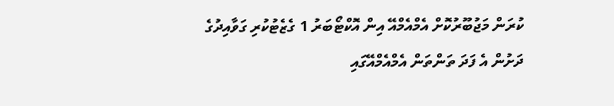ކުރަން މަޖުބޫރުކޮށް އެމްއެމްއޭ އިން އޮކްޓޯބަރު 1 ގެޒެޓުކުރި ގަވާއިދުގެ ދަށުން އެ ފަދަ ތަންތަން އެމްއެމްއޭގައި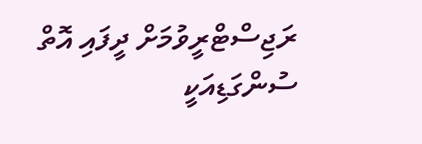ރަޖިސްޓްރީވުމަށް ދީފައި އޮތް ސުންގަޑިއަކީ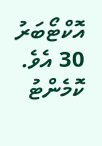އޮކްޓޯބަރު 30 އެވެ.
ކޮމެންޓު